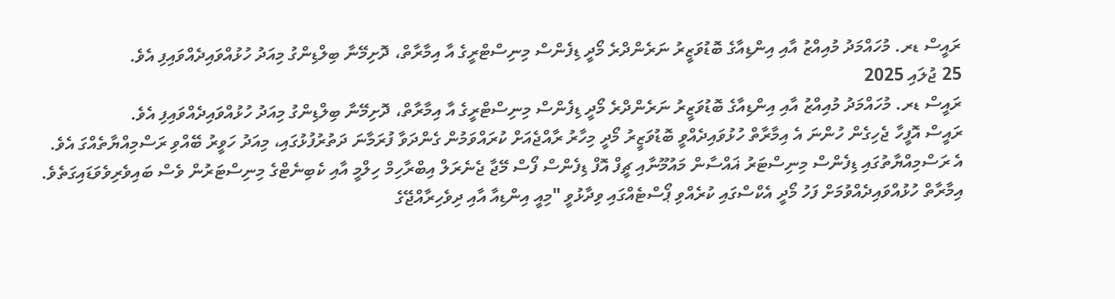ރައީސް ޑރ. މުހައްމަދު މުއިއްޒު އާއި އިންޑިއާގެ ބޮޑުވަޒީރު ނަރެންދްރެ މޯދީ ޑިފެންސް މިނިސްޓްރީގެ އާ އިމާރާތް، ދޮށިމޭނާ ބިލްޑިންގު މިއަދު ހުޅުއްވައިދެއްވައިފި އެވެ.
25 ޖުލައި 2025
ރައީސް ޑރ. މުހައްމަދު މުއިއްޒު އާއި އިންޑިއާގެ ބޮޑުވަޒީރު ނަރެންދްރެ މޯދީ ޑިފެންސް މިނިސްޓްރީގެ އާ އިމާރާތް، ދޮށިމޭނާ ބިލްޑިންގު މިއަދު ހުޅުއްވައިދެއްވައިފި އެވެ.
ރައީސް އޮފީހާ ޖެހިގެން ހުންނަ އެ އިމާރާތް ހުޅުވައިދެއްވީ ބޮޑުވަޒީރު މޯދީ މިހާރު ރާއްޖެއަށް ކުރައްވަމުން ގެންދަވާ ފުރަމާނަ ދަތުރުފުޅުގައި، މިއަދު ހަވީރު ބޭއްވި ރަސްމިއްޔާތެއްގަ އެވެ.
އެ ރަސްމިއްޔާތުގައި ޑިފެންސް މިނިސްޓަރު ޣައްސާން މައުމޫނާއި ޗީފް އޮފް ޑިފެންސް ފޯސް މޭޖާ ޖެނެރަލް އިބްރާހިމް ހިލްމީ އާއި ކެބިނެޓްގެ މިނިސްޓަރުން ވެސް ބައިވެރިވެވަޑައިގަތެވެ.
އިމާރާތް ހުޅުއްވައިދެއްވުމަށް ފަހު މޯދީ އެކްސްގައި ކުރެއްވި ޕޯސްޓެއްގައި ވިދާޅުވީ "މިއީ އިންޑިއާ އާއި ދިވެހިރާއްޖޭގެ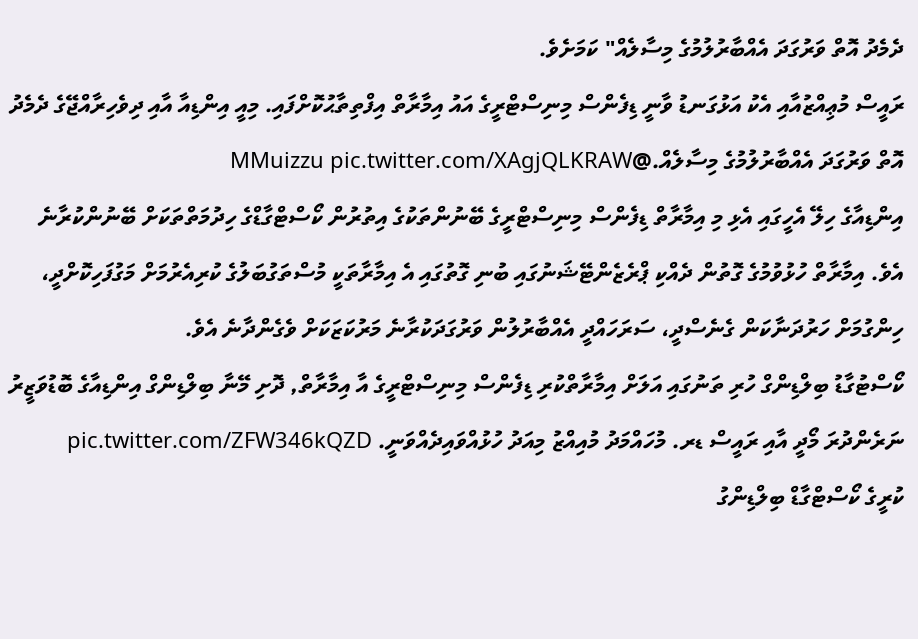ދެމެދު އޮތް ވަރުގަދަ އެއްބާރުލުމުގެ މިސާލެއް" ކަމަށެވެ.
ރައީސް މުޢިއްޒުއާއި އެކު އަޅުގަނޑު ވާނީ ޑިފެންސް މިނިސްޓްރީގެ އައު އިމާރާތް އިފްތިތާޙުކޮށްފައި. މިއީ އިންޑިއާ އާއި ދިވެހިރާއްޖޭގެ ދެމެދު އޮތް ވަރުގަދަ އެއްބާރުލުމުގެ މިސާލެއް.@MMuizzu pic.twitter.com/XAgjQLKRAW
އިންޑިއާގެ ހިލޭ އެހީގައި އެޅި މި އިމާރާތް ޑިފެންސް މިނިސްޓްރީގެ ބޭނުންތަކުގެ އިތުރުން ކޯސްޓްގާޑްގެ ހިދުމަތްތަކަށް ބޭނުންކުރާނެ އެވެ. އިމާރާތް ހުޅުވުމުގެ ގޮތުން ދެއްކި ޕްރެޒެންޓޭޝަނުގައި ބުނި ގޮތުގައި އެ އިމާރާތަކީ މުސްތަގުބަލުގެ ކުރިއެރުމަށް މަގުފަހިކޮށްދީ، ހިންގުމަށް ހަރުދަނާކަން ގެނެސްދީ، ސަރަހައްދީ އެއްބާރުލުން ވަރުގަދަކުރާނެ މަރުކަޒަކަށް ވެގެންދާނެ އެވެ.
ކޯސްޓުގާޑު ބިލްޑިންގް ހުރި ތަނުގައި އަލަށް އިމާރާތްކުރި ޑިފެންސް މިނިސްޓްރީގެ އާ އިމާރާތް, ދޮށި މޭނާ ބިލްޑިންގް އިންޑިއާގެ ބޮޑުވަޒީރު ނަރެންދުރަ މޯދީ އާއި ރައީސް ޑރ. މުހައްމަދު މުއިއްޒު މިއަދު ހުޅުއްވައިދެއްވަނީ. pic.twitter.com/ZFW346kQZD
ކުރީގެ ކޯސްޓްގާޑް ބިލްޑިންގު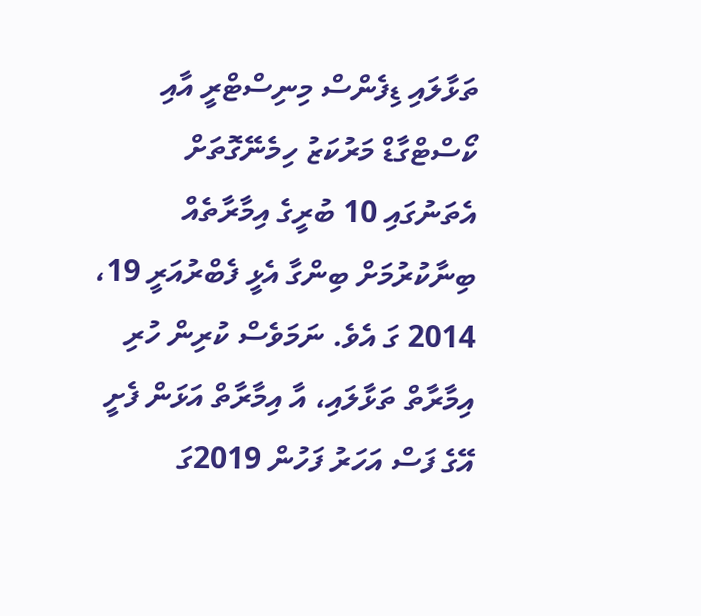ތަޅާލައި ޑިފެންސް މިނިސްޓްރީ އާއި ކޯސްޓްގާޑް މަރުކަޒު ހިމެނޭގޮތަށް އެތަނުގައި 10 ބުރީގެ އިމާރާތެއް ބިނާކުރުމަށް ބިންގާ އެޅީ ފެބްރުއަރީ 19، 2014 ގަ އެވެ. ނަމަވެސް ކުރިން ހުރި އިމާރާތް ތަޅާލައި، އާ އިމާރާތް އަޅަން ފެށީ އޭގެ ފަސް އަހަރު ފަހުން 2019ގަ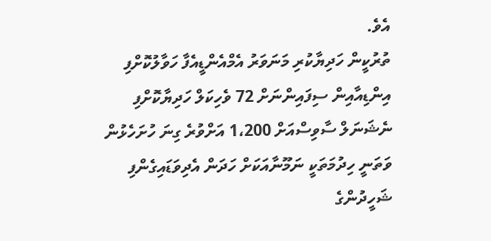އެވެ.
ތުރުކީން ހަދިޔާކުރި މަނަވަރު އެމްއެންޑީއެފާ ހަވާލުކޮށްފި
އިންޑިއާއިން ސިފައިންނަށް 72 ވެހިކަލް ހަދިޔާކޮށްފި
ނެޝަނަލް ސާވިސްއަށް 1،200 އަށްވުރެ ގިނަ ހުށަހެޅުން
ވަތަނީ ހިދުމަތަކީ ނަމޫނާއަކަށް ހަދަން އެދިވަޑައިގެންފި
ޝަހީދުންގެ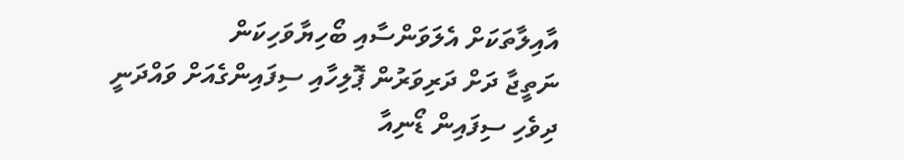އާއިލާތަކަށް އެލަވަންސާއި ބޯހިޔާވަހިކަން
ނަތީޖާ ދަށް ދަރިވަރުން ޕޮލިހާއި ސިފައިންގެއަށް ވައްދަނީ
ދިވެހި ސިފައިން ޑޯނިއާ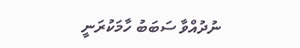ނުދުއްވާ ސަބަބު ހާމަކުރަނީ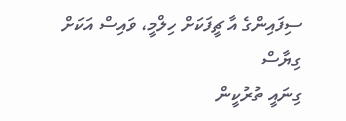ސިފައިންގެ އާ ޗީފަކަށް ހިލްމީ، ވައިސް އަކަށް ގިޔާސް
ގިނައީ ތުރުކީން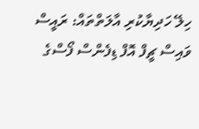ހިލޭ ހަދިޔާކުރި އާލަތްތައް: ރައީސް
ވައިސް ޗީފް އޮފް ޑިފެންސް ފޯސްގެ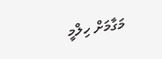މަގާމަށް ހިލްމީ